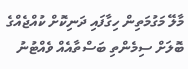މާލޭ މަގުމަތިން ހިގާފައި ދަނިކޮށް ކުއްޖެއްގެ ބޮލަށް ސިމެންތި ބަސްތާއެއް ވެއްޓުނު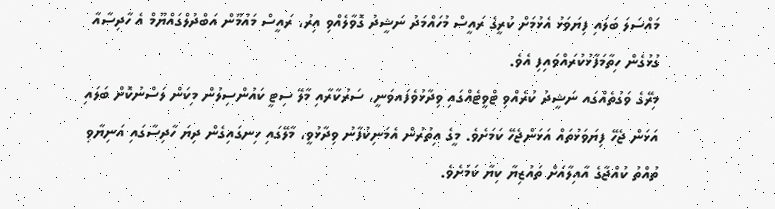މައްސަލަ ބަލައި ފިޔަވަޅު އެޅުމަށް ކުރީގެ ރައީސް މުހައްމަދު ނަޝީދު ގޮވާލެއްވި އިރު، ރައީސް މައުމޫން އަބްދުލްގައްޔޫމް އެ ހާދިސާއާ ގުޅުގެން ހިތާމަފާޅުކުރައްވައިފި އެވެ.
މިރޭގެ ވަގުތެއްގައ ނަޝީދު ކުރެއްވި ޓްވީޓެއްގައި ވިދާޅުވެފައވަނީ، ސަރުކާރާއި މާލޭ ސިޓީ ކައުންސިލުން މިކަން ލަސްނުކޮށް ބަލައި އަޅަން ޖެހޭ ފިޔަވަޅުތައް އަޅަންޖެހޭ ކަމަށެވެ. މީގެ އިތުރުން އެމަނިކުފާނު ވިދާޅުވީ، މާލޭގައި ހިނގައިގެން ދިޔަ ހާދިސާގައި އަނިޔާވި ތުއްތު ކުއްޖާގެ އާއިލާއަށް ތައުޒިޔާ ކިޔާ ކަމަށެވެ.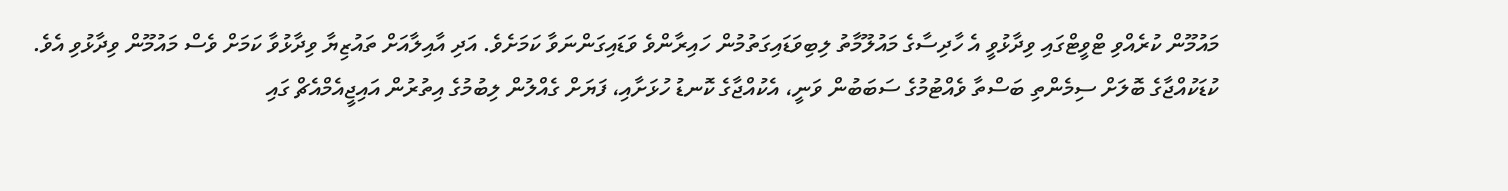މައުމޫން ކުރެއްވި ޓްވީޓްގައި ވިދާޅުވީ އެ ހާދިސާގެ މައުލޫމާތު ލިބިވަޑައިގަތުމުން ހައިރާންވެ ވަޑައިގަންނަވާ ކަމަށެވެ. އަދި އާއިލާއަށް ތައުޒިޔާ ވިދާޅުވާ ކަމަށް ވެސް މައުމޫން ވިދާޅުވި އެވެ.
ކުޑަކުއްޖާގެ ބޮލަށް ސިމެންތި ބަސްތާ ވެއްޓުމުގެ ސަބަބުން ވަނީ، އެކުއްޖާގެ ކޮނޑު ހުޅަށާއި، ފަޔަށް ގެއްލުން ލިބުމުގެ އިތުރުން އައިޖީއެމްއެޗް ގައި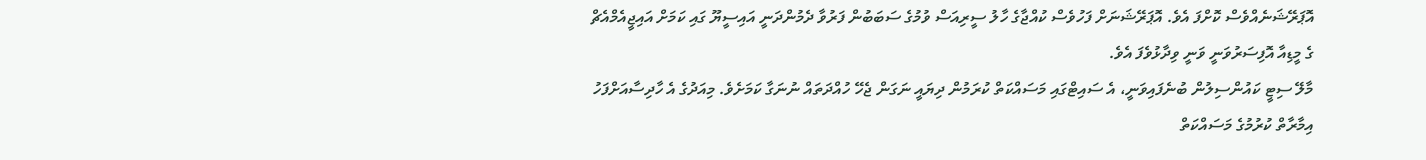އޮޕަރޭޝަނެއްވެސް ކޮށްފަ އެވެ. އޮޕަރޭޝަނަށް ފަހުވެސް ކުއްޖާގެ ހާލު ސީރިއަސް ވުމުގެ ސަބަބުން ފަރުވާ ދެމުންދަނީ އައިސީޔޫ ގައި ކަމަށް އައިޖީއެމްއެޗް ގެ މީޑިއާ އޮފިސަރުވަނީ ވަނީ ވިދާޅުވެފަ އެވެ.
މާލޭ ސިޓީ ކައުންސިލުން ބުނެފައިވަނީ، އެ ސައިޓްގައި މަސައްކަތް ކުރަމުން ދިޔައީ ނަގަން ޖެހޭ ހުއްދަތައް ނުނަގާ ކަމަށެވެ. މިއަދުގެ އެ ހާދިސާއަށްފަހު އިމާރާތް ކުރުމުގެ މަސައްކަތް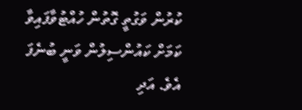ކުރުން ވަގުތީ ގޮތުން ހުއްޓުވާފައިވާ ކަމަށް ކައުންސިލުން ވަނީ ބުނެފަ އެވެ. އަދި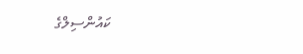ކައުންސިލްގެ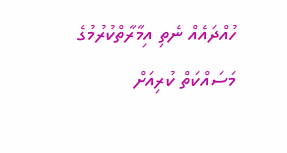ހުއްދައެއް ނެތި އިމާރާތްކުރުމުގެ މަސައްކަތް ކުރިއަށް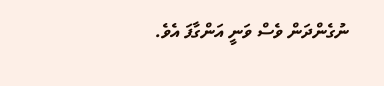ނުގެންދަން ވެސް ވަނީ އަންގާފަ އެވެ.